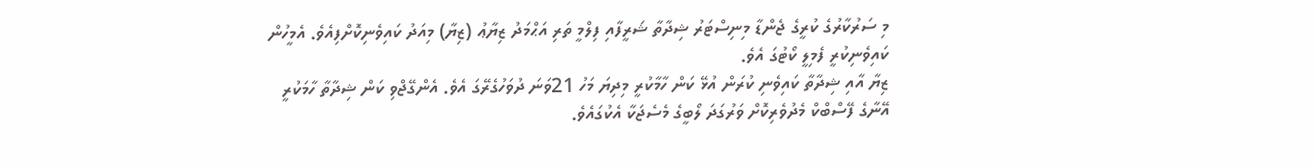މި ސަރުކާރުގެ ކުރީގެ ޖެންޑާ މިނިސްޓަރު ޝިދާތާ ޝަރީފާއި ފިލްމީ ތަރި އަޙްމަދު ޒިޔާޢު (ޒިޔާ) މިއަދު ކައިވެނިކޮށްފިއެވެ. އެމީހުން ކައިވެނިކުރީ ފެމިލީ ކޯޓުގަ އެވެ.
ޒިޔާ އާއި ޝިދާތާ ކައިވެނި ކުރަން އުޅޭ ކަން ހާމާކުރީ މިދިޔަ މަހު 21ވަނަ ދުވަހުގެރޭގަ އެވެ. އެންގޭޖްވި ކަން ޝިދާތާ ހާމަކުރީ އޭނާގެ ފޭސްބްކް މެދުވެރިކޮށް ވަރުގަދަ ލޯބީގެ މެސެޖަކާ އެކުގައެވެ.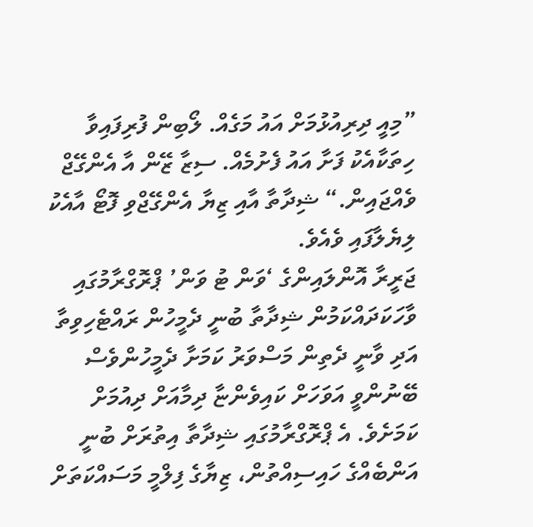”މިއީ ދިރިއުޅުމަށް އައު މަގެއް. ލޯބިން ފުރިފައިވާ ހިތަކާއެކު ފަށާ އައު ފެށުމެއް. ސިޒާ ޒޭން އާ އެންގޭޖް ވެއްޖައިން.“ ޝިދާތާ އާއި ޒިޔާ އެންގޭޖްވި ފޮޓޯ އާއެކު ލިޔެލާފައި ވެއެވެ.
ޖަރީރާ އޮންލައިންގެ ‘ވަން ޓު ވަން’ ޕްރޮގްރާމުގައި ވާހަކަދައްކަމުން ޝިދާތާ ބުނީ ދެމީހުން ރައްޓެހިވިތާ އަދި ވާނީ ދެތިން މަސްވަރު ކަމަށާ ދެމީހުންވެސް ބޭނުންވީ އަވަހަށް ކައިވެންޏާ ދިމާއަށް ދިއުމަށް ކަމަށެވެ. އެ ޕްރޮގްރާމުގައި ޝިދާތާ އިތުރަށް ބުނީ އަންބެއްގެ ހައިސިއްތުން، ޒިޔާގެ ފިލްމީ މަސައްކަތަށް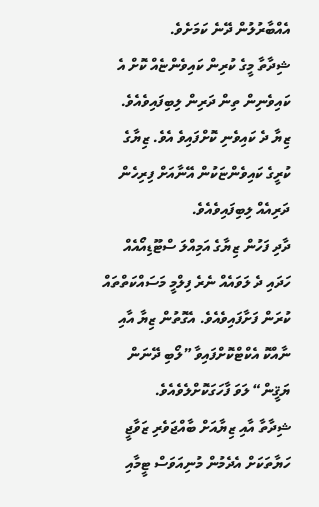އެއްބާރުލުން ދޭނެ ކަމަށެވެ.
ޝިދާތާ މީގެ ކުރިން ކައިވެންޏެއް ކޮށް އެ ކައިވެނިން ތިން ދަރިން ލިބިފައިވެއެވެ. ޒިޔާ ދެ ކައިވެނި ކޮށްފައިވެ އެވެ. ޒިޔާގެ ކުރީގެ ކައިވެންޏަކުން އޭނާއަށް ފިރިހެން ދަރިއެއް ލިބިފައިވެއެވެ.
ދާދި ފަހުން ޒިޔާގެ އަމިއްލަ ސްޓޫޑިއޯއެއް ހަދައި ދެ ލަވައެއް ނެރެ ފިލްމީ މަސައްކަތްތައް ކުރަން ފަށާފައިވެއެވެ. އެގޮތުން ޒިޔާ އާއި ނާއްކޮ އެކްޓްކޮށްފައިވާ ”ލޯބި ދޭނަން ޔަޤީން“ ލަވަ ފާހަގަކޮށްލެވެއެވެ.
ޝިދާތާ އާއި ޒިޔާއަށް ބާއްޖަވެރި ޒަވާޖީ ހަޔާތަކަށް އެދެމުން މުނިއަވަސް ޓީމާއި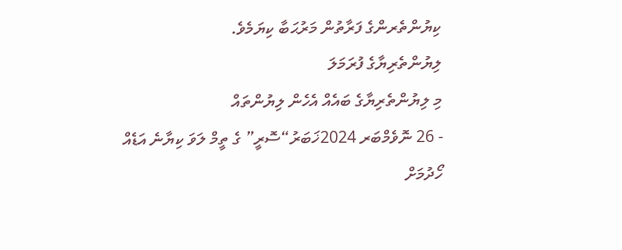ކިޔުންތެރންގެ ފަރާތުން މަރުޙަބާ ކިޔަމެވެ.
ލިޔުންތެރިޔާގެ ފުރަމަލަ
މި ލިޔުންތެރިޔާގެ ބައެއް އެހެން ލިޔުންތައް
- 26 ނޮވެމްބަރ 2024ޚަބަރު“ސޮރީ” ގެ ތީމް ލަވަ ކިޔާނެ އަޑެއް ހޯދުމަށް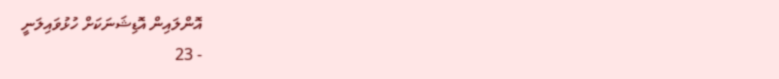އޮންލައިން އޮޑިޝަނަކަށް ހުޅުވައިލަނީ
- 23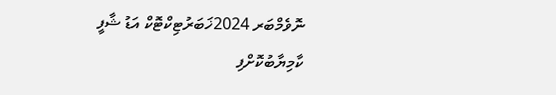ނޮވެމްބަރ 2024ޚަބަރުޓިކްޓޮކް އަޑު ޝާފީ ކާމިޔާބުކޮށްފި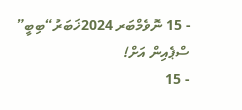- 15 ނޮވެމްބަރ 2024ޚަބަރު“ބިބީ” ސްޕެއިން އަށް!
- 15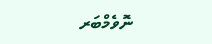ނޮވެމްބަރ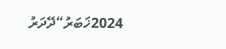2024ޚަބަރު“ދޭދަރު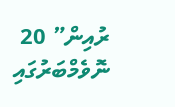ރުއިން” 20 ނޮވެމްބަރުގައި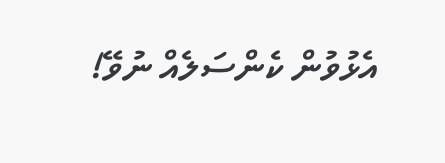އެޅުވުން ކެންސަލެއް ނުވޭ!